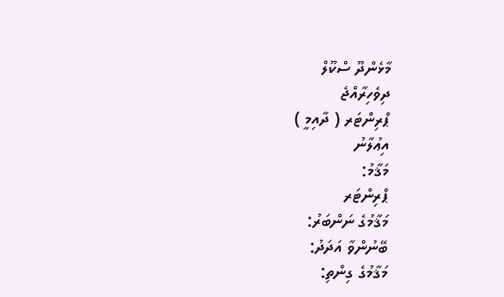މާޅެންދޫ ސްކޫލް
ދިވެހިރާއްޖެ
ޕްރިންޓަރ ( ދާއިމީ )
އިޢުލާނު
މަޤާމު:
ޕްރިންޓަރ
މަޤާމުގެ ނަންބަރު:
ބޭނުންވާ އަދަދު:
މަޤާމުގެ ގިންތި: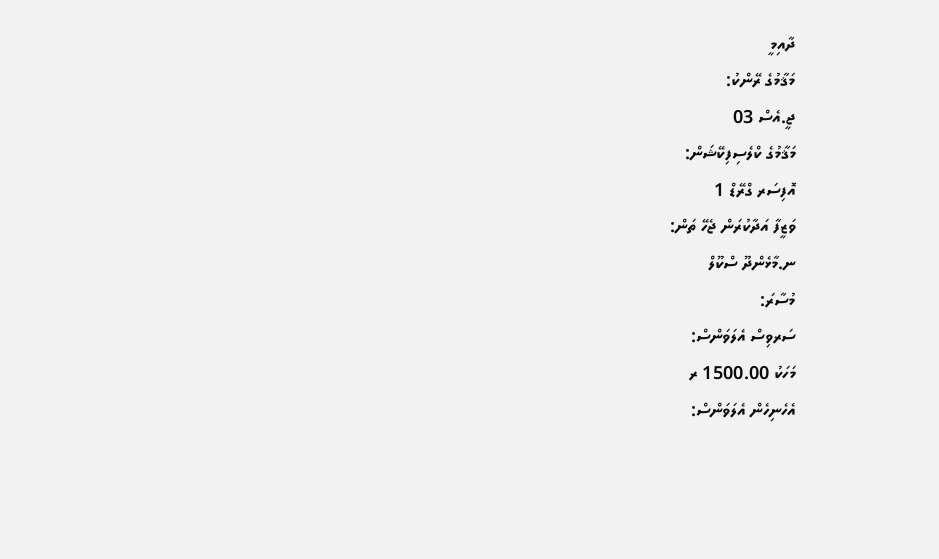ދާއިމީ
މަޤާމުގެ ރޭންކު:
ޖީ.އެސް 03
މަޤާމުގެ ކްލެސިފިކޭޝަން:
އޮފިސަރ ގްރޭޑް 1
ވަޒީފާ އަދާކުރަން ޖެހޭ ތަން:
ނ.މާޅެންދޫ ސްކޫލް
މުސާރަ:
ސަރވިސް އެލަވަންސް:
މަހަކު 1500.00 ރ
އެހެނިހެން އެލަވަންސް: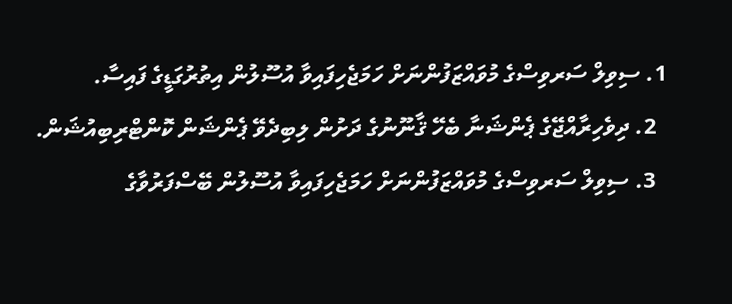1. ސިވިލް ސަރވިސްގެ މުވައްޒަފުންނަށް ހަމަޖެހިފައިވާ އުސޫލުން އިތުރުގަޑީގެ ފައިސާ.
  2. ދިވެހިރާއްޖޭގެ ޕެންޝަނާ ބެހޭ ޤާނޫނުގެ ދަށުން ލިބިދެވޭ ޕެންޝަން ކޮންޓްރިބިއުޝަން.
  3. ސިވިލް ސަރވިސްގެ މުވައްޒަފުންނަށް ހަމަޖެހިފައިވާ އުސޫލުން ބޭސްފަރުވާގެ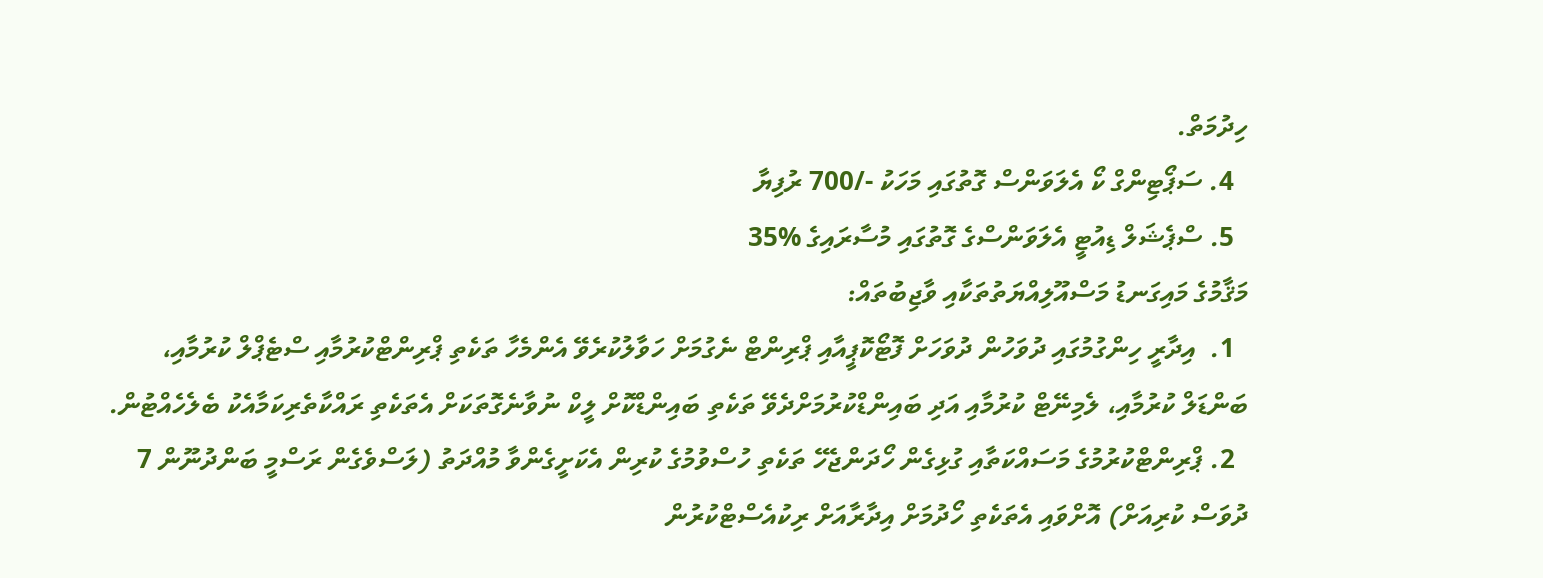ހިދުމަތް.
  4. ސަޕޯޓިންގް ކޯ އެލަވަންސް ގޮތުގައި މަހަކު -/700 ރުފިޔާ
  5. ސްޕެޝަލް ޑިއުޓީ އެލަވަންސްގެ ގޮތުގައި މުސާރައިގެ %35
މަޤާމުގެ މައިގަނޑު މަސްއޫލިއްޔަތުތަކާއި ވާޖިބުތައް:
  1.  އިދާރީ ހިންގުމުގައި ދުވަހުން ދުވަހަށް ފޮޓޯކޮޕީއާއި ޕްރިންޓް ނެގުމަށް ހަވާލުކުރެވޭ އެންމެހާ ތަކެތި ޕްރިންޓްކުރުމާއި ސްޓެޕްލް ކުރުމާއި، ބަންޑަލް ކުރުމާއި، ލެމިނޭޓް ކުރުމާއި އަދި ބައިންޑްކުރުމަށްދެވޭ ތަކެތި ބައިންޑްކޮށް ލީކް ނުވާނެގޮތަކަށް އެތަކެތި ރައްކާތެރިކަމާއެކު ބެލެހެއްޓުން.
  2. ޕްރިންޓްކުރުމުގެ މަސައްކަތާއި ގުޅިގެން ހޯދަންޖެހޭ ތަކެތި ހުސްވުމުގެ ކުރިން އެކަށީގެންވާ މުއްދަތު (ލަސްވެގެން ރަސްމީ ބަންދުނޫން 7 ދުވަސް ކުރިއަށް) އޮށްވައި އެތަކެތި ހޯދުމަށް އިދާރާއަށް ރިކުއެސްޓްކުރުން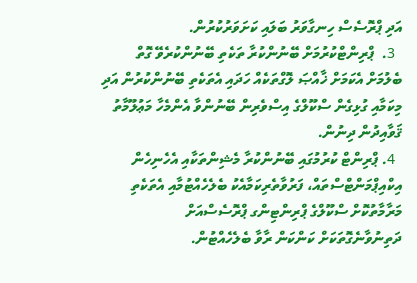އަދި ޕްރޮސެސް ހިނގާވަރު ބަލައި ކަށަވަރުކުރުން.
  3.  ޕްރިންޓްކުރުމަށް ބޭނުންކުރާ ތަކެތި ބޭނުންކުރެވޭ ގޮތް ބެލުމަށް އެކަމަށް ޚާއްޞަ ލޮގްތަކެއް ހަދައި އެތަކެތި ބޭނުންކުރުން އަދި މިކަމާއި ގުޅިގެން ސްކޫލްގެ އިސްވެރިން ބޭނުންވާ އެންމެހާ މަޢުލޫމާތު ޤަވާއިދުން ދިނުން.
  4. ޕްރިންޓް ކުރުމުގައި ބޭނުންކުރާ މެޝިންތަކާއި އެހެނިހެން އިކްއިޕްމަންޓްސްތައް، ފަރުވާތެރިކަމާއެކު ބެލެހެއްޓުމާއި އެތަކެތި މަރާމާތުކޮށް ސްކޫލްގެ ޕްރިންޓިންގ ޕްރޮސެސްއަށް ދަތިނުވާނެގޮތަކަށް ކަންކަން ރާވާ ބެލެހެއްޓުން.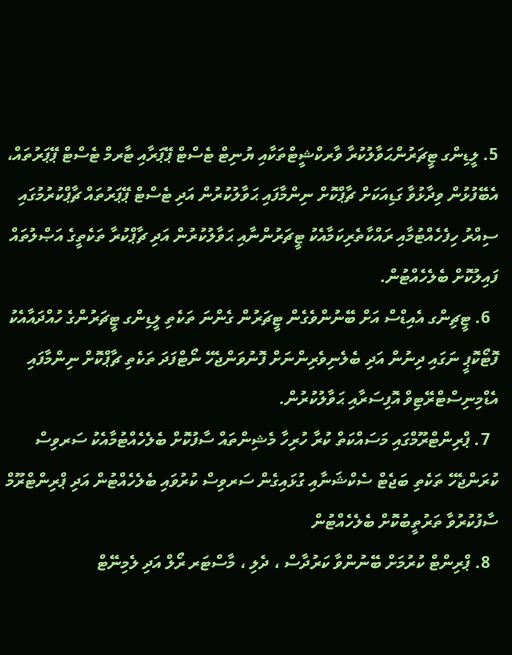5. ލީޑިންގ ޓީޗަރުންޙަވާލުކުރާ ވާރކްޝީޓްތަކާއި ޔުނިޓް ޓެސްޓް ޕޭޕަރާއި ޓާރމް ޓެސްޓް ޕޭޕަރުތައް، އެބޭފުޅުން ވިދާޅުވާ ގަޑިއަކަށް ޗާޕްކޮށް ނިންމާފައި ޙަވާލުކުރުން އަދި ޓެސްޓް ޕޭޕަރުތައް ޗާޕްކުރުމުގައި ސިއްރު ހިފެހެއްޓުމާއި ރައްކާތެރިކަމާއެކު ޓީޗަރުންނާއި ޙަވާލުކުރުން އަދި ޗާޕްކުރާ ތަކެތީގެ އަޞްލުތައް ފައިލުކޮށް ބެލެހެއްޓުން.
  6. ޓީޗިންގ އެއިޑްސް އަށް ބޭނުންވެގެން ޓީޗަރުން ގެންނަ ތަކެތި ލީޑިންގ ޓީޗަރުންގެ ހުއްދައާއެކު ފޮޓޯކޮޕީ ނަގައި ދިނުން އަދި ބެލެނިވެރިންނަށް ފޮނުވަންޖެހޭ ނޯޓްފަދަ ތަކެތި ޗާޕްކޮށް ނިންމާފައި އެޑްމިނިސްޓްރޭޓިވް އޮފިސަރާއި ޙަވާލުކުރުން.
  7. ޕްރިންޓްރޫމްގައި މަސައްކަތް ކުރާ ހުރިހާ މެޝިންތައް ސާފުކޮށް ބެލެހެއްޓުމާއެކު ސަރވިސް ކުރަންޖެހޭ ތަކެތި ބަޖެޓް ސެކްޝަނާއި ގުޅައިގެން ސަރވިސް ކުރުވައި ބެލެހެއްޓުން އަދި ޕްރިންޓްރޫމް ސާފުކުރުވާ ތަރުތީބުކޮށް ބެލެހެއްޓުން
  8. ޕްރިންޓް ކުރުމަށް ބޭނުންވާ ކަރުދާސް ، ދެލި ، މާސްޓަރ ރޯލް އަދި ލެމިނޭޓް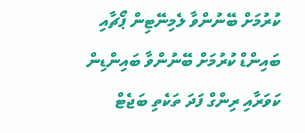ކުރުމަށް ބޭނުންވާ ލެމިނޭޓިން ޕޯޗާއި ބައިންޑް ކުރުމަށް ބޭނުންވާ ބައިންޑިން ކަވަރާއި ރިންގް ފަދަ ތަކެތި ބަޖެޓް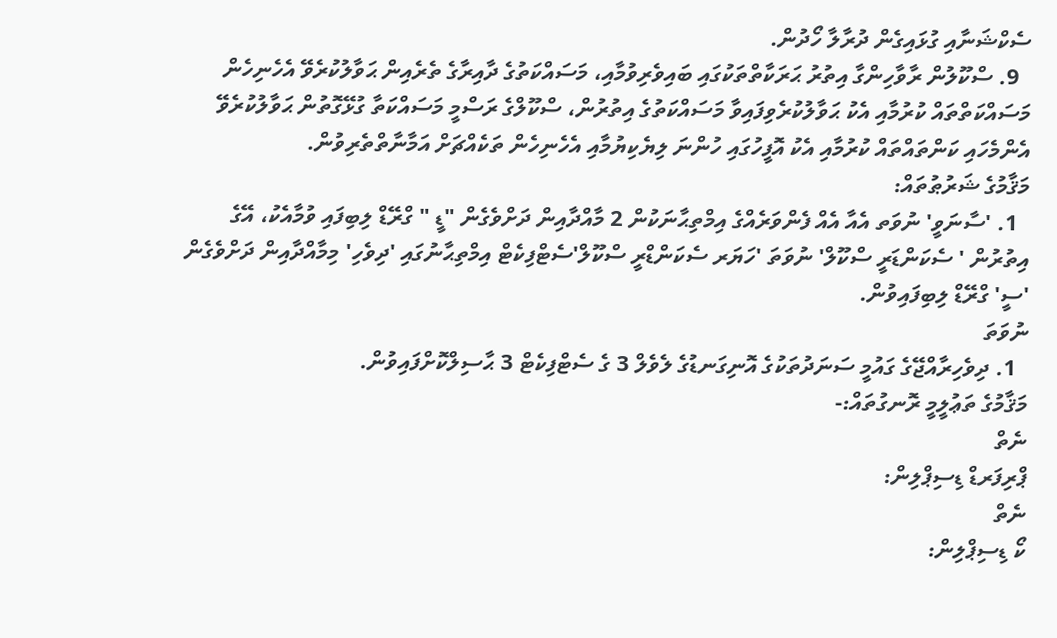ސެކްޝަނާއި ގުޅައިގެން ދުރާލާ ހޯދުން.
  9. ސްކޫލުން ރާވާހިންގާ އިތުރު ޙަރަކާތްތަކުގައި ބައިވެރިވުމާއި، މަސައްކަތުގެ ދާއިރާގެ ތެރެއިން ޙަވާލުކުރެވޭ އެހެނިހެން މަސައްކަތްތައް ކުރުމާއި އެކު ޙަވާލުކުރެވިފައިވާ މަސައްކަތުގެ އިތުރުން، ސްކޫލްގެ ރަސްމީ މަސައްކަތާ ގުޅޭގޮތުން ޙަވާލުކުރެވޭ އެންމެހައި ކަންތައްތައް ކުރުމާއި އެކު އޮފީހުގައި ހުންނަ ލިޔެކިޔުމާއި އެހެނިހެން ތަކެއްޗަށް އަމާނާތްތެރިވުން.
މަޤާމުގެ ޝަރުޠުތައް:
  1. 'ސާނަވީ' ނުވަތ އެއާ އެއް ފެންވަރެއްގެ އިމްތިޙާނަކުން 2 މާއްދާއިން ދަށްވެގެން "ޑީ " ގްރޭޑް ލިބިފައި ވުމާއެކު، އޭގެ އިތުރުން ' ސެކަންޑަރީ ސްކޫލް' ނުވަތަ 'ހަޔަރ ސެކަންޑްރީ ސްކޫލް'ސެޓްފިކެޓް އިމްތިޙާނުގައި 'ދިވެހި' މިމާއްދާއިން ދަށްވެގެން 'ސީ' ގްރޭޑް ލިބިފައިވުން.
ނުވަތަ
  1. ދިވެހިރާއްޖޭގެ ގައުމީ ސަނަދުތަކުގެ އޮނިގަނޑުގެ ލެވެލް 3 ގެ ސެޓްފިކެޓް 3 ޙާސިލްކޮށްފައިވުން.
މަޤާމުގެ ތަޢުލީމީ ރޮނގުތައް:-
ނެތް
ޕްރިފަރޑް ޑިސިޕްލިން:
ނެތް
ކޯ ޑިސިޕްލިން: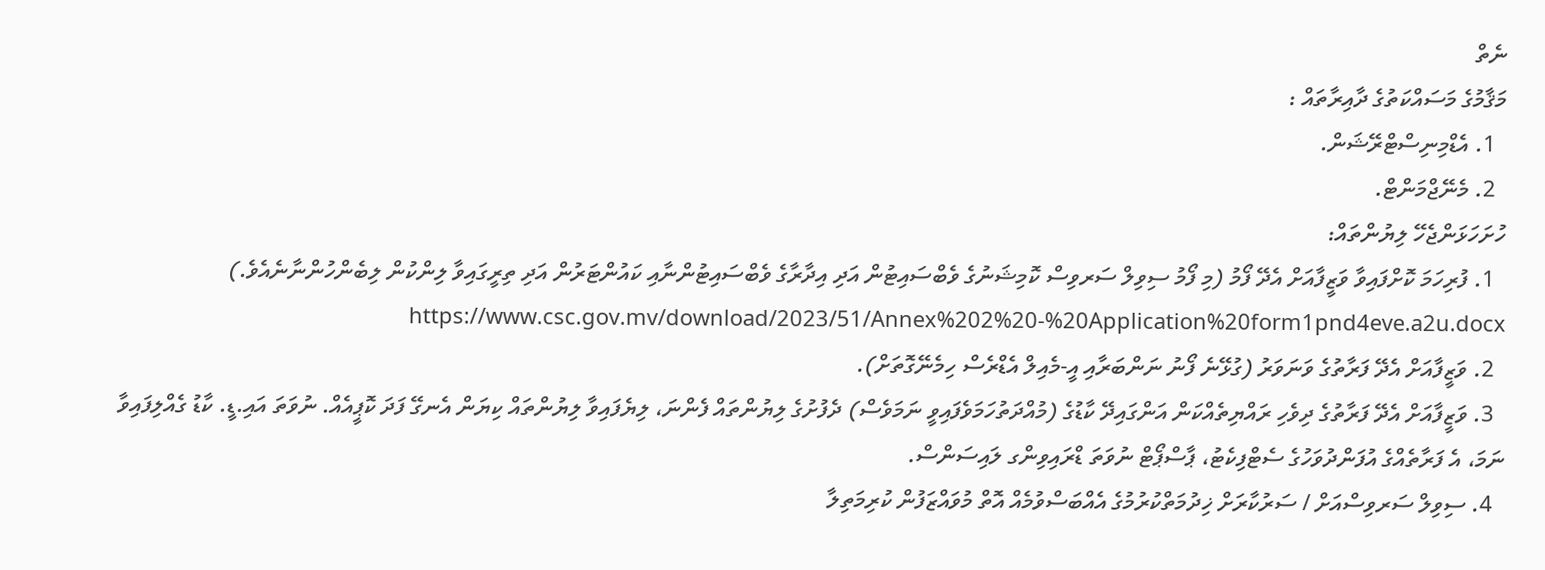ނެތް
މަޤާމުގެ މަސައްކަތުގެ ދާއިރާތައް :
  1. އެޑްމިނިސްޓްރޭޝަން.
  2. މެނޭޖްމަންޓް.
ހުށަހަޅަންޖެހޭ ލިޔުންތައް:
  1. ފުރިހަމަ ކޮށްފައިވާ ވަޒީފާއަށް އެދޭ ފޯމު (މި ފޯމު ސިވިލް ސަރވިސް ކޮމިޝަނުގެ ވެބްސައިޓުން އަދި އިދާރާގެ ވެބްސައިޓުންނާއި ކައުންޓަރުން އަދި ތިރީގައިވާ ލިންކުން ލިބެންހުންނާނެއެވެ.)  https://www.csc.gov.mv/download/2023/51/Annex%202%20-%20Application%20form1pnd4eve.a2u.docx
  2. ވަޒީފާއަށް އެދޭ ފަރާތުގެ ވަނަވަރު (ގުޅޭނެ ފޯނު ނަންބަރާއި އީ-މެއިލް އެޑްރެސް ހިމެނޭގޮތަށް).
  3. ވަޒީފާއަށް އެދޭ ފަރާތުގެ ދިވެހި ރައްޔިތެއްކަން އަންގައިދޭ ކާޑުގެ (މުއްދަތުހަމަވެފައިވީ ނަމަވެސް) ދެފުށުގެ ލިޔުންތައް ފެންނަ، ލިޔެފައިވާ ލިޔުންތައް ކިޔަން އެނގޭ ފަދަ ކޮޕީއެއް. ނުވަތަ އައި.ޑީ. ކާޑު ގެއްލިފައިވާ ނަމަ، އެ ފަރާތެއްގެ އުފަންދުވަހުގެ ސެޓްފިކެޓު، ޕާސްޕޯޓް ނުވަތަ ޑްރައިވިންގ ލައިސަންސް.
  4. ސިވިލް ސަރވިސްއަށް / ސަރުކާރަށް ޚިދުމަތްކުރުމުގެ އެއްބަސްވުމެއް އޮތް މުވައްޒަފުން ކުރިމަތިލާ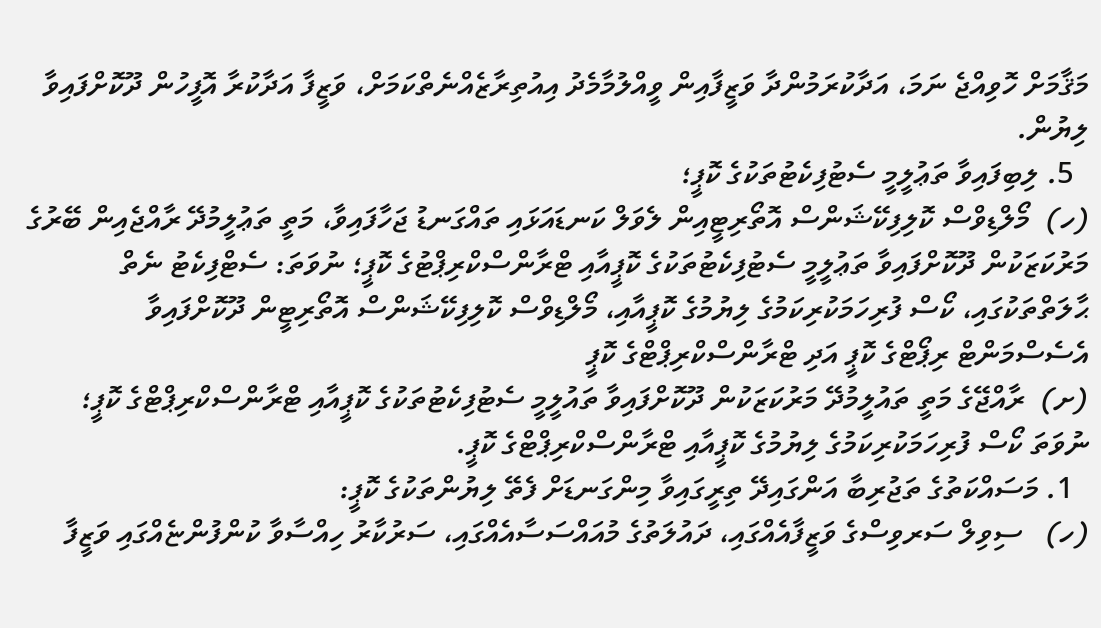މަޤާމަށް ހޮވިއްޖެ ނަމަ، އަދާކުރަމުންދާ ވަޒީފާއިން ވީއްލުމާމެދު އިއުތިރާޒެއްނެތްކަމަށް، ވަޒީފާ އަދާކުރާ އޮފީހުން ދޫކޮށްފައިވާ ލިޔުން.
  5. ލިބިފައިވާ ތަޢުލީމީ ސެޓުފިކެޓުތަކުގެ ކޮޕީ؛
(ހ)  މޯލްޑިވްސް ކޮލިފިކޭޝަންސް އޮތޯރިޓީއިން ލެވަލް ކަނޑައަޅައި ތައްގަނޑު ޖަހާފައިވާ، މަތީ ތަޢުލީމުދޭ ރާއްޖެއިން ބޭރުގެ މަރުކަޒަކުން ދޫކޮށްފައިވާ ތަޢުލީމީ ސެޓުފިކެޓުތަކުގެ ކޮޕީއާއި ޓްރާންސްކްރިޕްޓުގެ ކޮޕީ؛ ނުވަތަ: ސެޓްފިކެޓު ނެތް ޙާލަތްތަކުގައި، ކޯސް ފުރިހަމަކުރިކަމުގެ ލިޔުމުގެ ކޮޕީއާއި، މޯލްޑިވްސް ކޮލިފިކޭޝަންސް އޮތޯރިޓީން ދޫކޮށްފައިވާ އެސެސްމަންޓް ރިޕޯޓްގެ ކޮޕީ އަދި ޓްރާންސްކްރިޕްޓްގެ ކޮޕީ
(ށ)  ރާއްޖޭގެ މަތީ ތައުލީމުދޭ މަރުކަޒަކުން ދޫކޮށްފައިވާ ތައުލީމީ ސެޓުފިކެޓުތަކުގެ ކޮޕީއާއި ޓްރާންސްކްރިޕްޓްގެ ކޮޕީ؛ ނުވަތަ ކޯސް ފުރިހަމަކުރިކަމުގެ ލިޔުމުގެ ކޮޕީއާއި ޓްރާންސްކްރިޕްޓްގެ ކޮޕީ.
  1. މަސައްކަތުގެ ތަޖުރިބާ އަންގައިދޭ ތިރީގައިވާ މިންގަނޑަށް ފެތޭ ލިޔުންތަކުގެ ކޮޕީ:
(ހ)   ސިވިލް ސަރވިސްގެ ވަޒީފާއެއްގައި، ދައުލަތުގެ މުއައްސަސާއެއްގައި، ސަރުކާރު ހިއްސާވާ ކުންފުންޏެއްގައި ވަޒީފާ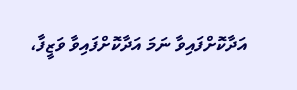އަދާކޮށްފައިވާ ނަމަ އަދާކޮށްފައިވާ ވަޒީފާ،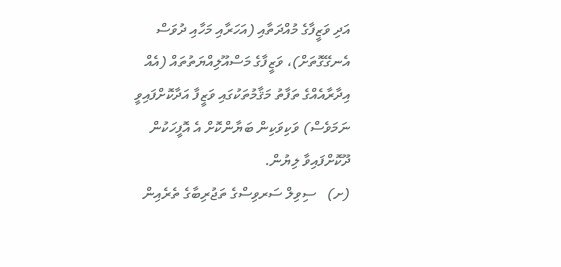އަދި ވަޒީފާގެ މުއްދަތާއި (އަހަރާއި މަހާއި ދުވަސް އެނގޭގޮތަށް)، ވަޒީފާގެ މަސްއޫލިއްޔަތުތައް (އެއް އިދާރާއެއްގެ ތަފާތު މަޤާމުތަކުގައި ވަޒީފާ އަދާކޮށްފައިވީ ނަމަވެސް) ވަކިވަކިން ބަޔާންކޮށް އެ އޮފީހަކުން ދޫކޮށްފައިވާ ލިޔުން.
(ށ)   ސިވިލް ސަރވިސްގެ ތަޖުރިބާގެ ތެރެއިން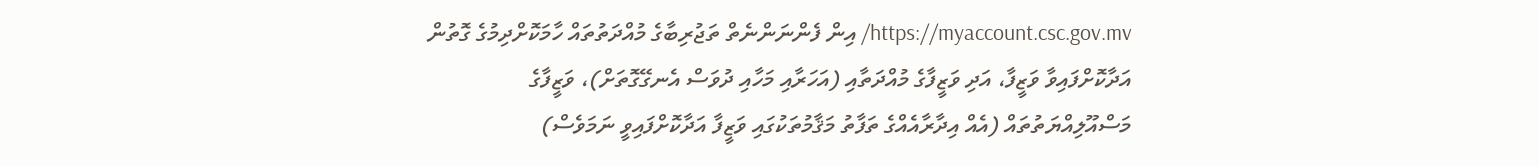https://myaccount.csc.gov.mv/ އިން ފެންނަންނެތް ތަޖުރިބާގެ މުއްދަތުތައް ހާމަކޮށްދިމުގެ ގޮތުން އަދާކޮށްފައިވާ ވަޒީފާ، އަދި ވަޒީފާގެ މުއްދަތާއި (އަހަރާއި މަހާއި ދުވަސް އެނގޭގޮތަށް)، ވަޒީފާގެ މަސްއޫލިއްޔަތުތައް (އެއް އިދާރާއެއްގެ ތަފާތު މަޤާމުތަކުގައި ވަޒީފާ އަދާކޮށްފައިވީ ނަމަވެސް)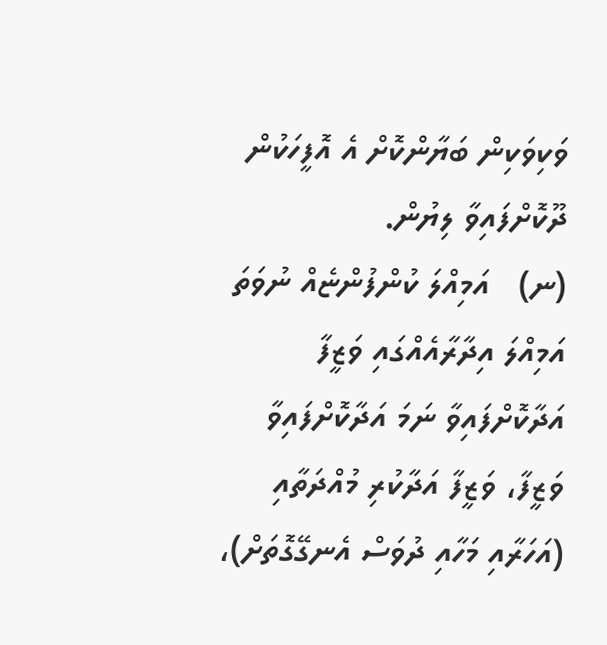ވަކިވަކިން ބަޔާންކޮށް އެ އޮފީހަކުން ދޫކޮށްފައިވާ ލިޔުން.
(ނ)   އަމިއްލަ ކުންފުންޏެއް ނުވަތަ އަމިއްލަ އިދާރާއެއްގައި ވަޒީފާ އަދާކޮށްފައިވާ ނަމަ އަދާކޮށްފައިވާ ވަޒީފާ، ވަޒީފާ އަދާކުރި މުއްދަތާއި (އަހަރާއި މަހާއި ދުވަސް އެނގޭގޮތަށް)،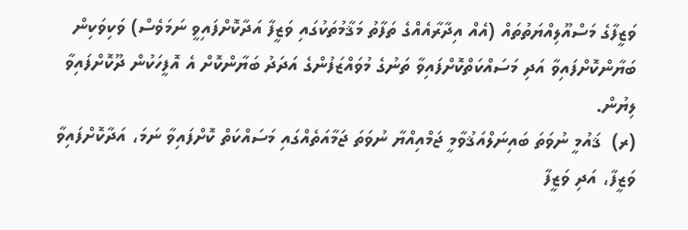ވަޒީފާގެ މަސްއޫލިއްޔަތުތައް (އެއް އިދާރާއެއްގެ ތަފާތު މަޤާމުތަކުގައި ވަޒީފާ އަދާކޮށްފައިވީ ނަމަވެސް) ވަކިވަކިން ބަޔާންކޮށްފައިވާ އަދި މަސައްކަތްކޮށްފައިވާ ތަނުގެ މުވައްޒަފުންގެ އަދަދު ބަޔާންކޮށް އެ އޮފީހަކުން ދޫކޮށްފައިވާ ލިޔުން.
(ރ)  ޤައުމީ ނުވަތަ ބައިނަލްއަޤުވާމީ ޖަމްއިއްޔާ ނުވަތަ ޖަމާއަތެއްގައި މަސައްކަތް ކޮށްފައިވާ ނަމަ، އަދާކޮށްފައިވާ ވަޒީފާ، އަދި ވަޒީފާ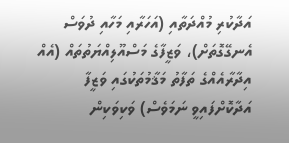އަދާކުރި މުއްދަތާއި (އަހަރާއި މަހާއި ދުވަސް އެނގޭގޮތަށް)، ވަޒީފާގެ މަސްއޫލިއްޔަތުތައް (އެއް އިދާރާއެއްގެ ތަފާތު މަޤާމުތަކުގައި ވަޒީފާ އަދާކޮށްފައިވީ ނަމަވެސް) ވަކިވަކިން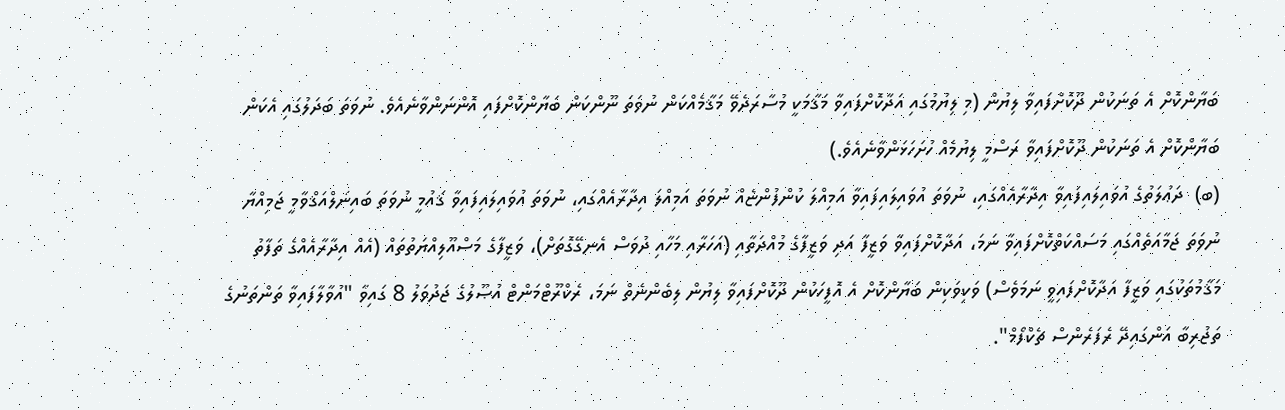ބަޔާންކޮށް އެ ތަނަކުން ދޫކޮށްފައިވާ ލިޔުން (މި ލިޔުމުގައި އަދާކޮށްފައިވާ މަޤާމަކީ މުސާރަދެވޭ މަޤާމެއްކަން ނުވަތަ ނޫންކަން ބަޔާންކޮށްފައި އޮންނަންވާނެއެވެ. ނުވަތަ ބަދަލުގައި އެކަން ބަޔާންކޮށް އެ ތަނަކުން ދޫކޮށްފައިވާ ރަސްމީ ލިޔުމެއް ހުށަހަޅަންވާނެއެވެ.)
(ބ)  ދަޢުލަތުގެ އުވައިލައިފައިވާ އިދާރާއެއްގައި، ނުވަތަ އުވައިލައިފައިވާ އަމިއްލަ ކުންފުންޏެއް ނުވަތަ އަމިއްލަ އިދާރާއެއްގައި، ނުވަތަ އުވައިލައިފައިވާ ޤައުމީ ނުވަތަ ބައިނަލްއަޤްވާމީ ޖަމިއްޔާ ނުވަތަ ޖަމާއަތެއްގައި މަސައްކަތްކޮށްފައިވާ ނަމަ، އަދާކޮށްފައިވާ ވަޒީފާ އަދި ވަޒީފާގެ މުއްދަތާއި (އަހަރާއި މަހާއި ދުވަސް އެނގޭގޮތަށް)، ވަޒީފާގެ މަސްއޫލިއްޔަތުތައް (އެއް އިދާރާއެއްގެ ތަފާތު މަޤާމުތަކުގައި ވަޒީފާ އަދާކޮށްފައިވީ ނަމަވެސް) ވަކިވަކިން ބަޔާންކޮށް އެ އޮފީހަކުން ދޫކޮށްފައިވާ ލިޔުން ލިބެންނެތް ނަމަ، ރެކްރޫޓްމަންޓް އުޞޫލުގެ ޖަދުވަލު 8 ގައިވާ "އުވާލާފައިވާ ތަންތަނުގެ ތަޖުރިބާ އަންގައިދޭ ރެފަރެންސް ޗެކްފޯމް".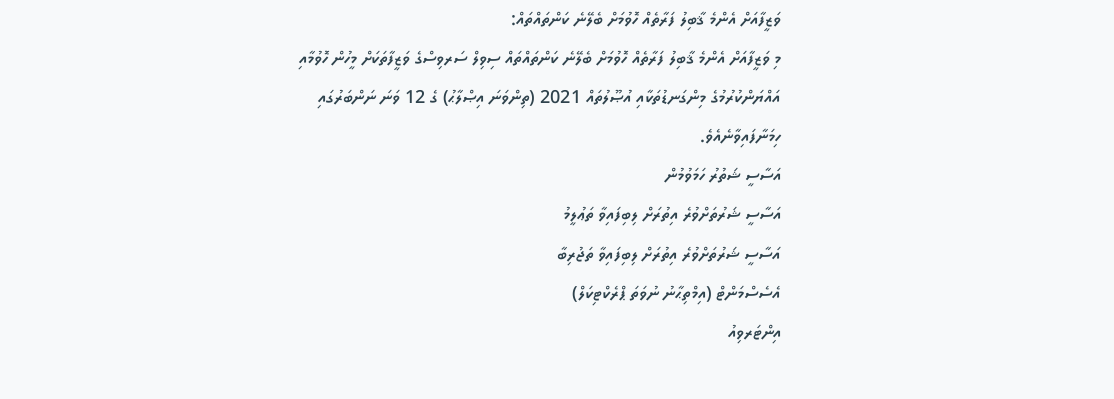ވަޒީފާއަށް އެންމެ ޤާބިލު ފަރާތެއް ހޮވުމަށް ބެލޭނެ ކަންތައްތައް:
މި ވަޒީފާއަށް އެންމެ ޤާބިލު ފަރާތެއް ހޮވުމަށް ބެލޭނެ ކަންތައްތައް ސިވިލް ސަރވިސްގެ ވަޒީފާތަކަށް މީހުން ހޮވުމާއި އައްޔަންކުރުމުގެ މިންގަނޑުތަކާއި އުޞޫލުތައް 2021 (ތިންވަނަ އިޞްލާޙު) ގެ 12 ވަނަ ނަންބަރުގައި ހިމަނާފައިވާނެއެވެ.
އަސާސީ ޝަތުރު ހަމަވުމުން
އަސާސީ ޝަރުތަށްވުރެ އިތުރަށް ލިބިފައިވާ ތަޢުލީމު
އަސާސީ ޝަރުތަށްވުރެ އިތުރަށް ލިބިފައިވާ ތަޖުރިބާ
އެސެސްމަންޓް (އިމްތިޙާނު ނުވަތަ ޕްރެކްޓިކަލް)
އިންޓަރވިއު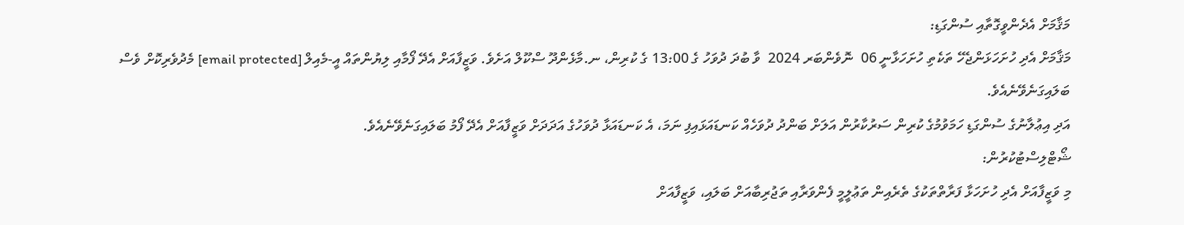މަޤާމަށް އެދެންވީގޮތާއި ސުންގަޑި:
މަޤާމަށް އެދި ހުށަހަޅަންޖެހޭ ތަކެތި ހުށަހަޅާނީ 06  ނޮވެންބަރ 2024  ވާ ބުދަ ދުވަހު ގެ 13:00 ގެ ކުރިން، ނ.މާޅެންދޫ ސްކޫލް އަށެވެ. ވަޒީފާއަށް އެދޭ ފޯމާއި ލިޔުންތައް އީ-މެއިލް [email protected] މެދުވެރިކޮށް ވެސް ބަލައިގަނެވޭނެއެވެ.
އަދި އިޢުލާނުގެ ސުންގަޑި ހަމަވުމުގެ ކުރިން ސަރުކާރުން އަލަށް ބަންދު ދުވަހެއް ކަނޑައަޅައިފި ނަމަ، އެ ކަނޑައަޅާ ދުވަހުގެ އަދަދަށް ވަޒީފާއަށް އެދޭ ފޯމު ބަލައިގަނެވޭނެއެވެ.
ޝޯޓްލިސްޓުކުރުން:
މި ވަޒީފާއަށް އެދި ހުށަހަޅާ ފަރާތްތަކުގެ ތެރެއިން ތަޢުލީމީ ފެންވަރާއި ތަޖުރިބާއަށް ބަލައި، ވަޒީފާއަށް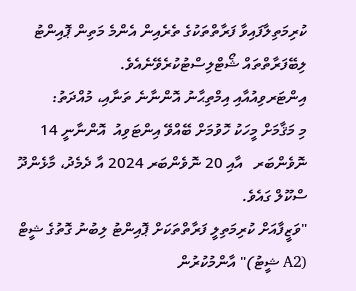ކުރިމަތިލާފައިވާ ފަރާތްތަކުގެ ތެރެއިން އެންމެ މަތިން ޕޮއިންޓު ލިބޭފަރާތްތައް ޝޯޓްލިސްޓުކުރެވޭނެއެވެ.
އިންޓަރވިއުއާއި އިމްތިޙާނު އޮންނާނެ ތަނާއި، މުއްދަތު:
މި މަޤާމަށް މީހަކު ހޮވުމަށް ބޭއްވޭ އިންޓަވިއު  އޮންނާނީ 14 ނޮވެންބަރ   އާއި 20 ނޮވެންބަރ 2024 އާ ދެމެދު، މާޅެންދޫ ސްކޫލް ގައެވެ.
"ވަޒީފާއަށް ކުރިމަތިލީ ފަރާތްތަކަށް ޕޮއިންޓު ލިބުނު ގޮތުގެ ޝީޓް (A2 ޝީޓު)" އާންމުކުރުން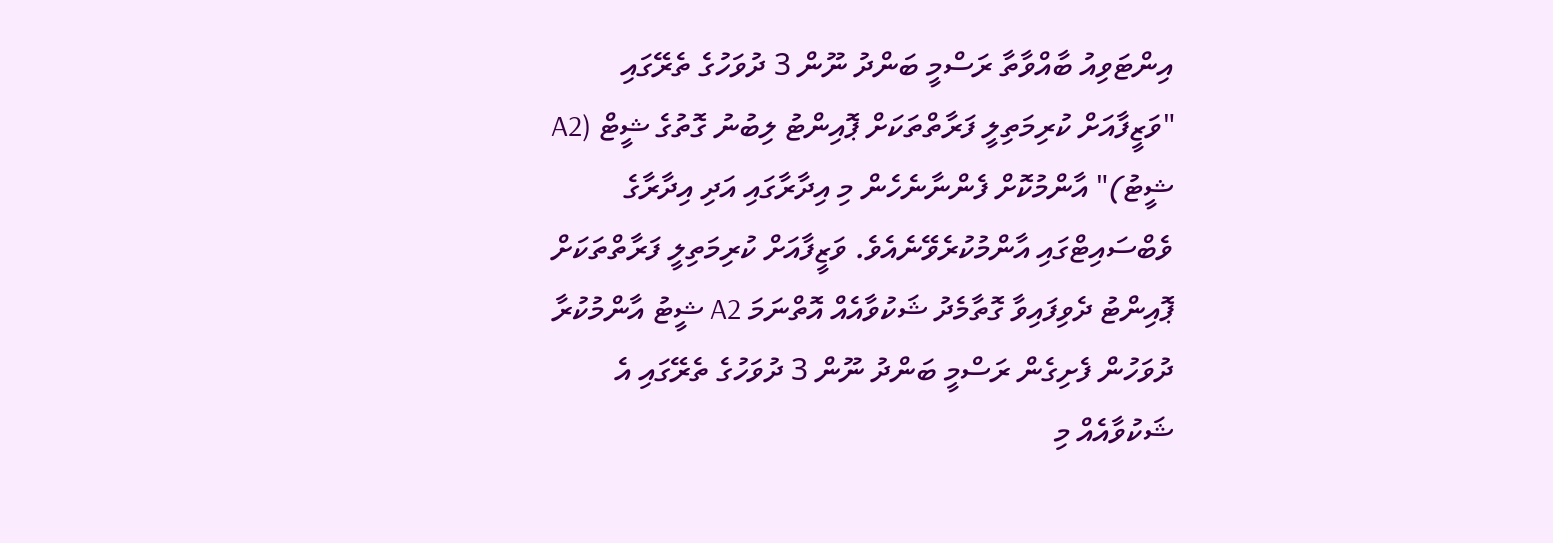އިންޓަވިއު ބާއްވާތާ ރަސްމީ ބަންދު ނޫން 3 ދުވަހުގެ ތެރޭގައި "ވަޒީފާއަށް ކުރިމަތިލީ ފަރާތްތަކަށް ޕޮއިންޓު ލިބުނު ގޮތުގެ ޝީޓް (A2 ޝީޓު)" އާންމުކޮށް ފެންނާނެހެން މި އިދާރާގައި އަދި އިދާރާގެ ވެބްސައިޓްގައި އާންމުކުރެވޭނެއެވެ. ވަޒީފާއަށް ކުރިމަތިލީ ފަރާތްތަކަށް ޕޮއިންޓު ދެވިފައިވާ ގޮތާމެދު ޝަކުވާއެއް އޮތްނަމަ A2 ޝީޓު އާންމުކުރާ ދުވަހުން ފެށިގެން ރަސްމީ ބަންދު ނޫން 3 ދުވަހުގެ ތެރޭގައި އެ ޝަކުވާއެއް މި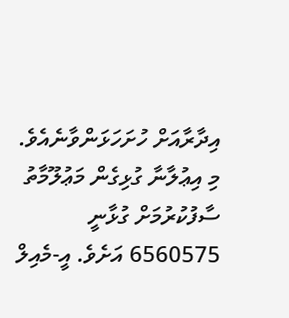އިދާރާއަށް ހުށަހަޅަންވާނެއެވެ.
މި އިޢުލާނާ ގުޅިގެން މަޢުލޫމާތު ސާފުކުރުމަށް ގުޅާނީ 6560575 އަށެވެ. އީ-މެއިލް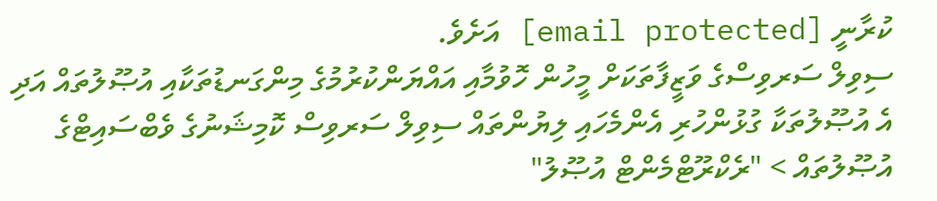ކުރާނީ [email protected] އަށެވެ.
ސިވިލް ސަރވިސްގެ ވަޒީފާތަކަށް މީހުން ހޮވުމާއި އައްޔަންކުރުމުގެ މިންގަނޑުތަކާއި އުޞޫލުތައް އަދި އެ އުޞޫލުތަކާ ގުޅުންހުރި އެންމެހައި ލިޔުންތައް ސިވިލް ސަރވިސް ކޮމިޝަނުގެ ވެބްސައިޓްގެ އުޞޫލުތައް > "ރެކްރޫޓްމެންޓް އުޞޫލު"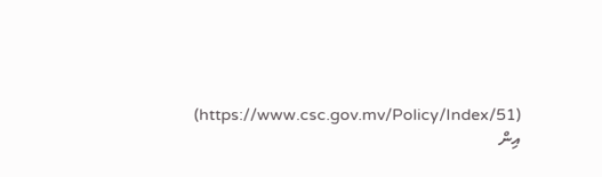(https://www.csc.gov.mv/Policy/Index/51) އިން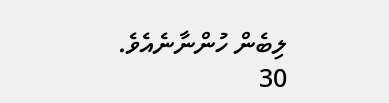ލިބެން ހުންނާނެއެވެ.
30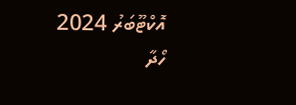އޮކްޓޫބަރު 2024
ހޯދާ